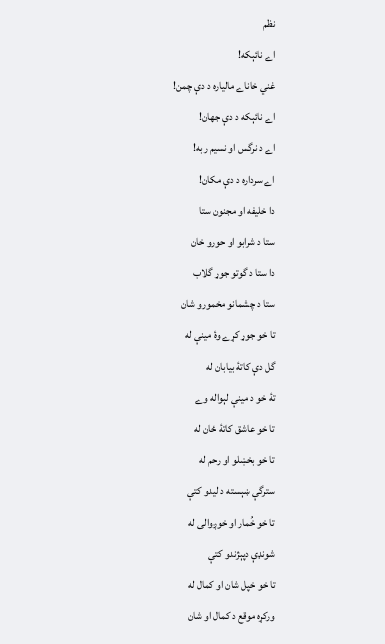نظم
اے نائېکه!
غني خاناے مالياره د دې چمن!
اے نائېکه د دې جهان!
اے د نرگس او نسيم ربه!
اے سرداره د دې مکان!
دا خليفه او مجنون ستا
ستا د شرابو او حورو خان
دا ستا د گوتو جوړ گلاب
ستا د چشمانو مخمورو شان
تا خو جوړ کړے وۀ مينې له
گل دې کاتۀ بيابان له
تۀ خو د مينې لېواله وے
تا خو عاشق کاتۀ ځان له
تا خو بخښلو او رحم له
سترگې ښېسته د ليدو کتې
تا خو خُمار او خوږوالی له
شونډې دپېژندو کتې
تا خو خپل شان او کمال له
ورکړه موقع د کمال او شان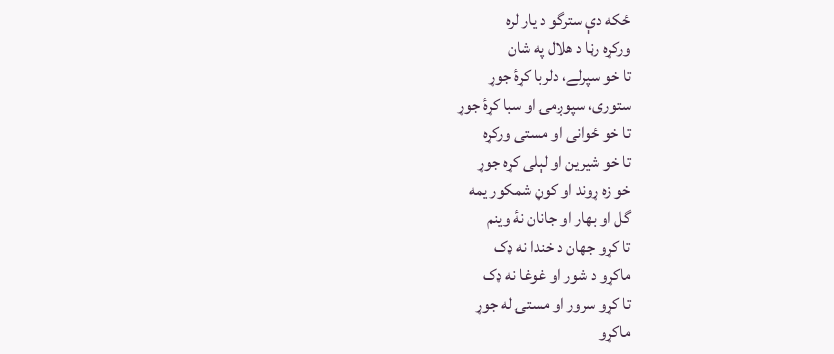ځکه دې سترگو د يار لره
ورکړه رڼا د هلال په شان
تا خو سپرلے، دلربا کړۀ جوړ
ستوری، سپوږمۍ او سبا کړۀ جوړ
تا خو ځوانی او مستی ورکړه
تا خو شيرين او لېلی کړه جوړ
خو زه ړوند او کوڼ شمکور يمه
گل او بهار او جانان نۀ وينم
تا کړو جهان د خندا نه ډک
ماکړو د شور او غوغا نه ډک
تا کړو سرور او مستۍ له جوړ
ماکړو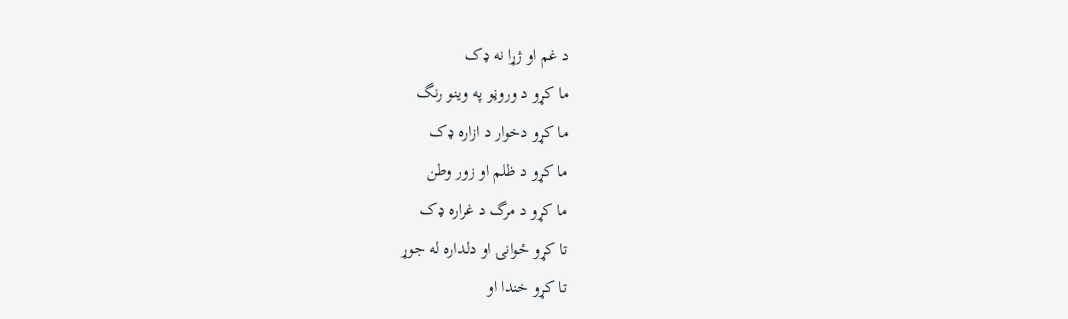د غم او ژړا نه ډک
ما کړو د وروڼو په وينو رنگ
ما کړو دخوار د ازاره ډک
ما کړو د ظلم او زور وطن
ما کړو د مرگ د غراره ډک
تا کړو ځوانۍ او دلداره له جوړ
تا کړو خندا او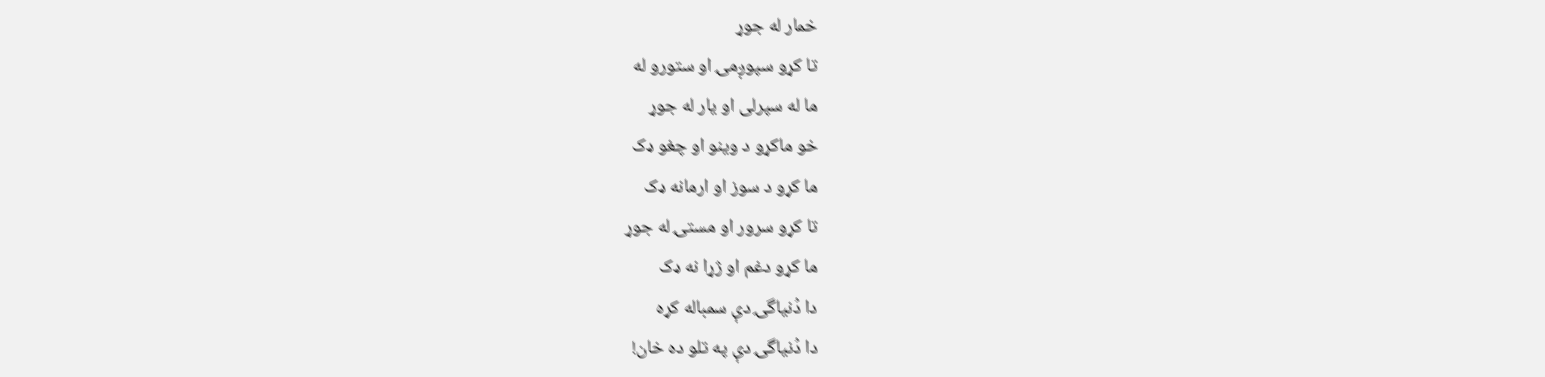خمار له جوړ
تا کړو سپوږمۍ او ستورو له
ما له سپرلی او يار له جوړ
خو ماکړو د وينو او چغو ډک
ما کړو د سوز او ارمانه ډک
تا کړو سرور او مستۍ له جوړ
ما کړو دغم او ژړا نه ډک
دا دُنياگۍ دې سمباله کړه
دا دُنياگۍ دې په تلو ده خان!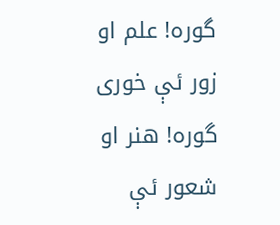گوره! علم او زور ئې خوری
گوره! هنر او شعور ئې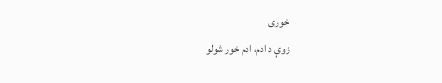خوری
زوې د ادم، ادم خور شولو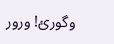وگورئ! ورور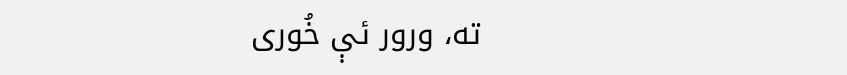ته، ورور ئې خُوری